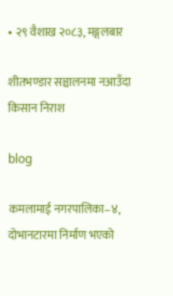• २९ वैशाख २०८३, मङ्गलबार

शीतभण्डार सञ्चालनमा नआउँदा किसान निराश

blog

कमलामाई नगरपालिका–४, दोभानटारमा निर्माण भएको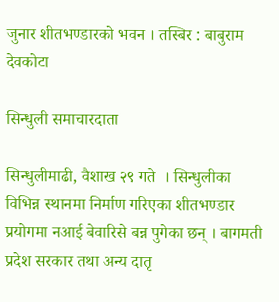जुनार शीतभण्डारको भवन । तस्बिर : बाबुराम देवकोटा

सिन्धुली समाचारदाता

सिन्धुलीमाढी, वैशाख २९ गते  । सिन्धुलीका विभिन्न स्थानमा निर्माण गरिएका शीतभण्डार प्रयोगमा नआई बेवारिसे बन्न पुगेका छन् । बागमती प्रदेश सरकार तथा अन्य दातृ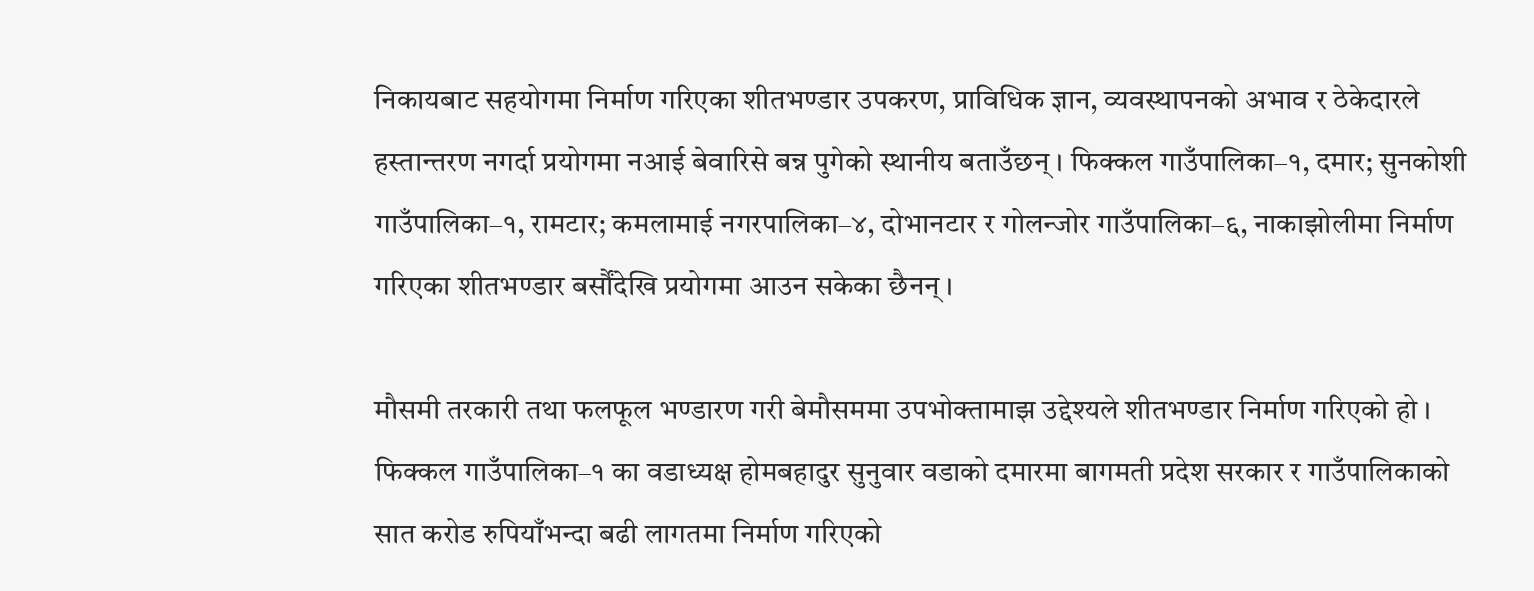निकायबाट सहयोगमा निर्माण गरिएका शीतभण्डार उपकरण, प्राविधिक ज्ञान, व्यवस्थापनको अभाव र ठेकेदारले हस्तान्तरण नगर्दा प्रयोगमा नआई बेवारिसे बन्न पुगेको स्थानीय बताउँछन् । फिक्कल गाउँपालिका–१, दमार; सुनकोशी गाउँपालिका–१, रामटार; कमलामाई नगरपालिका–४, दोभानटार र गोलन्जोर गाउँपालिका–६, नाकाझोलीमा निर्माण गरिएका शीतभण्डार बर्सौंदेखि प्रयोगमा आउन सकेका छैनन् ।

मौसमी तरकारी तथा फलफूल भण्डारण गरी बेमौसममा उपभोक्तामाझ उद्देश्यले शीतभण्डार निर्माण गरिएको हो । फिक्कल गाउँपालिका–१ का वडाध्यक्ष होमबहादुर सुनुवार वडाको दमारमा बागमती प्रदेश सरकार र गाउँपालिकाको सात करोड रुपियाँभन्दा बढी लागतमा निर्माण गरिएको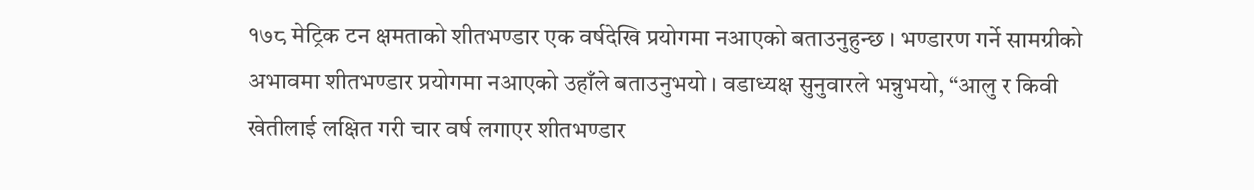१७८ मेट्रिक टन क्षमताको शीतभण्डार एक वर्षदेखि प्रयोगमा नआएको बताउनुहुन्छ । भण्डारण गर्ने सामग्रीको अभावमा शीतभण्डार प्रयोगमा नआएको उहाँले बताउनुभयो । वडाध्यक्ष सुनुवारले भन्नुभयो, “आलु र किवी खेतीलाई लक्षित गरी चार वर्ष लगाएर शीतभण्डार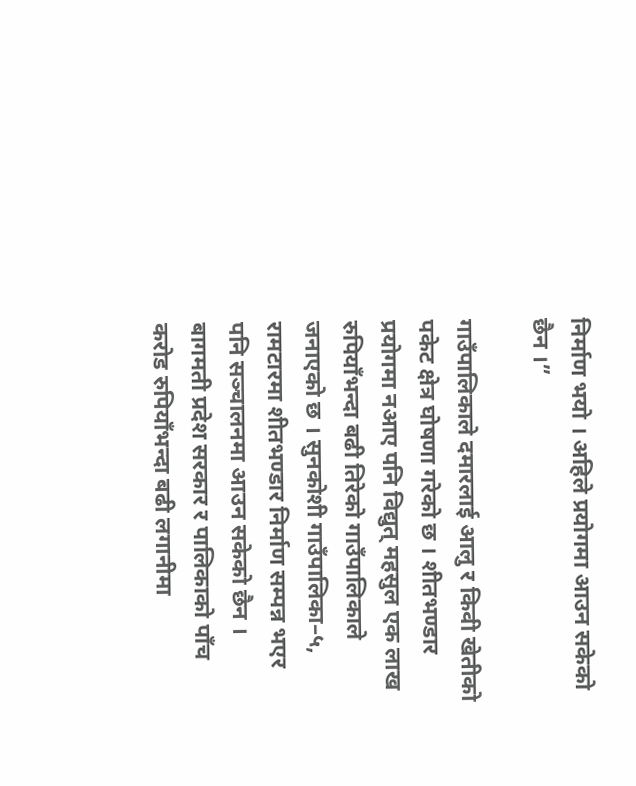निर्माण भयो । अहिले प्रयोगमा आउन सकेको छैन ।”

गाउँपालिकाले दमारलाई आलु र किवी खेतीको पकेट क्षेत्र घोषणा गरेको छ । शीतभण्डार प्रयोगमा नआए पनि विद्युत् महसुल एक लाख रुपियाँभन्दा बढी तिरेको गाउँपालिकाले जनाएको छ । सुनकोशी गाउँपालिका–५, रामटारमा शीतभण्डार निर्माण सम्पन्न भएर पनि सञ्चालनमा आउन सकेको छैन । बागमती प्रदेश सरकार र पालिकाको पाँच करोड रुपियाँभन्दा बढी लगानीमा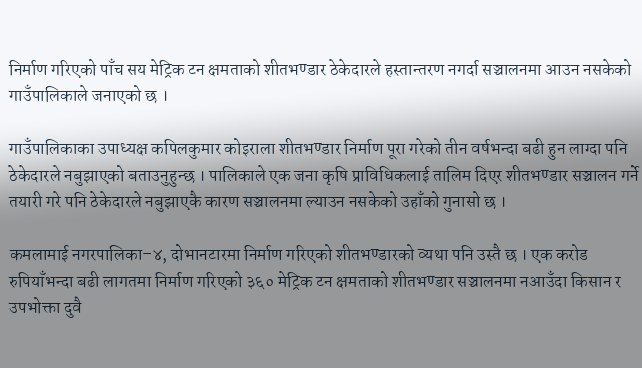निर्माण गरिएको पाँच सय मेट्रिक टन क्षमताको शीतभण्डार ठेकेदारले हस्तान्तरण नगर्दा सञ्चालनमा आउन नसकेको गाउँपालिकाले जनाएको छ ।

गाउँपालिकाका उपाध्यक्ष कपिलकुमार कोइराला शीतभण्डार निर्माण पूरा गरेको तीन वर्षभन्दा बढी हुन लाग्दा पनि ठेकेदारले नबुझाएको बताउनुहुन्छ । पालिकाले एक जना कृषि प्राविधिकलाई तालिम दिएर शीतभण्डार सञ्चालन गर्ने तयारी गरे पनि ठेकेदारले नबुझाएकै कारण सञ्चालनमा ल्याउन नसकेको उहाँको गुनासो छ ।

कमलामाई नगरपालिका–४, दोभानटारमा निर्माण गरिएको शीतभण्डारको व्यथा पनि उस्तै छ । एक करोड रुपियाँभन्दा बढी लागतमा निर्माण गरिएको ३६० मेट्रिक टन क्षमताको शीतभण्डार सञ्चालनमा नआउँदा किसान र उपभोक्ता दुवै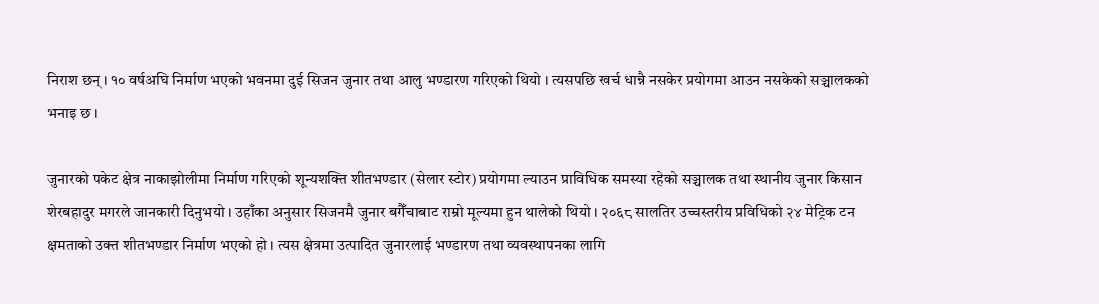निराश छन् । १० वर्षअघि निर्माण भएको भवनमा दुई सिजन जुनार तथा आलु भण्डारण गरिएको थियो । त्यसपछि खर्च धान्नै नसकेर प्रयोगमा आउन नसकेको सञ्चालकको भनाइ छ ।

जुनारको पकेट क्षेत्र नाकाझोलीमा निर्माण गरिएको शून्यशक्ति शीतभण्डार (सेलार स्टोर) प्रयोगमा ल्याउन प्राविधिक समस्या रहेको सञ्चालक तथा स्थानीय जुनार किसान शेरबहादुर मगरले जानकारी दिनुभयो । उहाँका अनुसार सिजनमै जुनार बगैँचाबाट राम्रो मूल्यमा हुन थालेको थियो । २०६८ सालतिर उच्चस्तरीय प्रविधिको २४ मेट्रिक टन क्षमताको उक्त शीतभण्डार निर्माण भएको हो । त्यस क्षेत्रमा उत्पादित जुनारलाई भण्डारण तथा व्यवस्थापनका लागि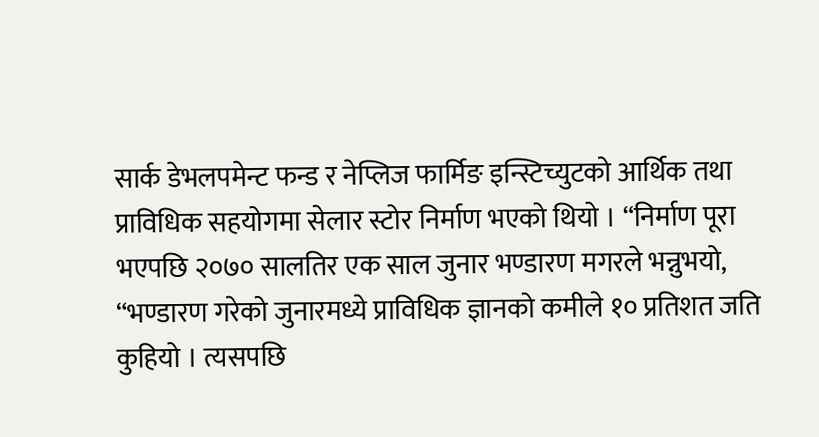सार्क डेभलपमेन्ट फन्ड र नेप्लिज फार्मिङ इन्स्टिच्युटको आर्थिक तथा प्राविधिक सहयोगमा सेलार स्टोर निर्माण भएको थियो । “निर्माण पूरा भएपछि २०७० सालतिर एक साल जुनार भण्डारण मगरले भन्नुभयो, “भण्डारण गरेको जुनारमध्ये प्राविधिक ज्ञानको कमीले १० प्रतिशत जति कुहियो । त्यसपछि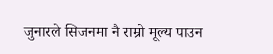जुनारले सिजनमा नै राम्रो मूल्य पाउन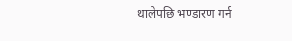थालेपछि भण्डारण गर्न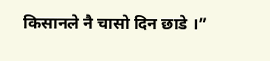किसानले नै चासो दिन छाडे ।”